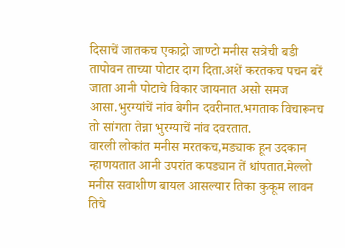दिसाचें जातकच एकाद्रो जाण्टो मनीस सत्रेची बडी तापोवन ताच्या पोटार दाग दिता.अशें करतकच पचन बरें जाता आनी पोटाचे विकार जायनात असो समज आसा.भुरग्यांचें नांव बेगीन दवरीनात.भगताक विचारूनच तो सांगता तेन्ना भुरग्याचें नांव दवरतात.
वारली लोकांत मनीस मरतकच,मड्याक हून उदकान न्हाणयतात आनी उपरांत कपड्यान तें धांपतात.मेल्लो मनीस सवाशीण बायल आसल्यार तिका कुकूम लावन तिचे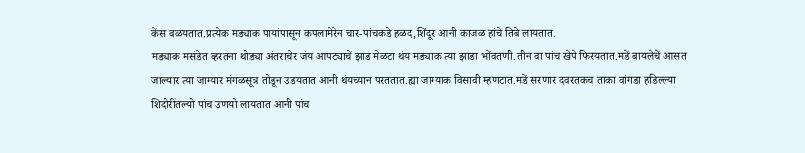केंस वळयतात.प्रत्येक मड्याक पायांपासून कपलामेरेन चार-पांचकडे हळद,शिंदूर आनी काजळ हांचे तिबे लायतात.
मड्याक मसंडेत व्हरतना थोड्या अंतराचेर जंय आपट्याचें झाड मेळटा थंय मड्याक त्या झाडा भोंवतणी.तीन वा पांच खेपे फिरयतात.मडें बायलेचें आसत जाल्यार त्या जाग्यार मंगळसूत्र तोडून उडयतात आनी थंयच्यान परततात.ह्या जाग्याक विसावी म्हणटात.मडें सरणार दवरतकच ताका वांगडा हडिल्ल्या शिदोरींतल्यो पांच उणयो लायतात आनी पांच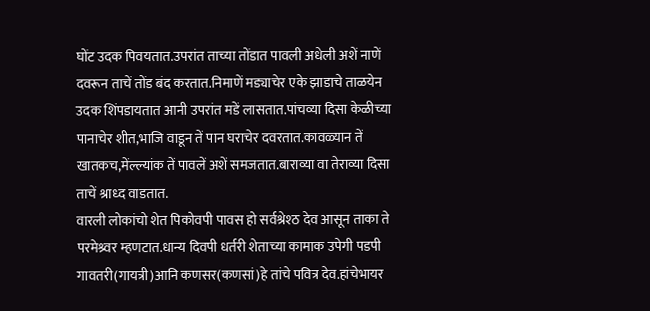घोंट उदक पिवयतात.उपरांत ताच्या तोंडात पावली अधेली अशें नाणें दवरून ताचें तोंड बंद करतात.निमाणें मड्याचेर एके झाडाचे ताळयेन उदक शिंपडायतात आनी उपरांत मडें लासतात.पांचव्या दिसा केळीच्या पानाचेर शीत,भाजि वाडून तें पान घराचेर दवरतात.कावळ्यान तें खातकच,मेंल्ल्यांक तें पावलें अशें समजतात.बाराव्या वा तेराव्या दिसा ताचें श्राध्द वाडतात.
वारली लोकांचो शेत पिकोवपी पावस हो सर्वश्रेश्ठ देव आसून ताका ते परमेश्र्वर म्हणटात.धान्य दिवपी धर्तरी शेताच्या कामाक उपेगी पडपी गावतरी(गायत्री)आनि कणसर(कणसां)हे तांचे पवित्र देव.हांचेभायर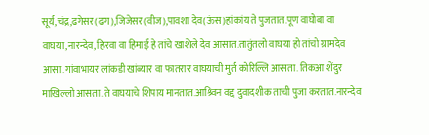सूर्य,चंद्र,ढगेसर(ढग),जिजेसर(वीज),पावशा देव(ऊंस)हांकांय ते पुजतात.पूण वाघोबा वा वाघया,नारन्देव,हिरवा वा हिमाई हे तांचे खाशेले देव आसात.तातुंतलो वाघया हो तांचो ग्रामदेव आसा.गांवाभायर लांकडी खांब्यार वा फातरार वाघयाची मुर्त कोरिल्लि आसता. तिकआ शेंदुर माखिल्लो आसता.ते वाघयाचे शिपाय मानतात.आश्र्विन वद्द दुवादशीक ताची पुजा करतात.नारन्देव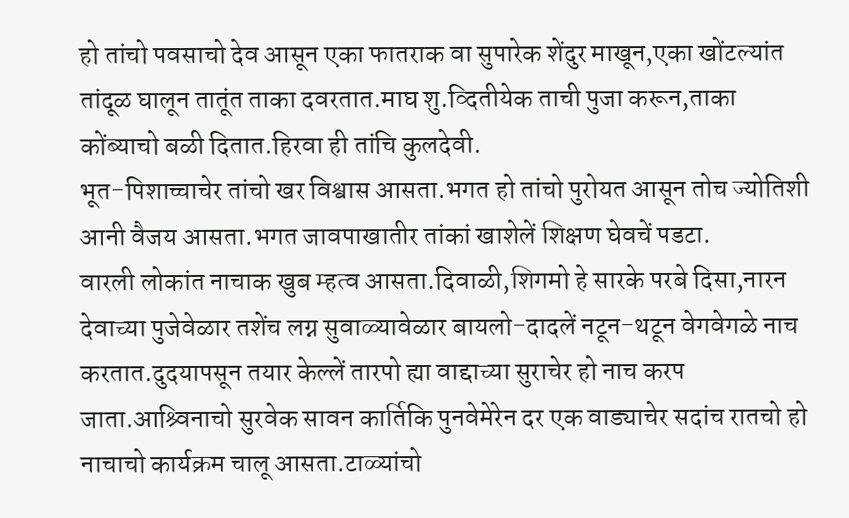हो तांचो पवसाचो देव आसून एका फातराक वा सुपारेक शेंदुर माखून,एका खोंटल्यांत तांदूळ घालून तातूंत ताका दवरतात.माघ शु.व्दितीयेक ताची पुजा करून,ताका कोंब्याचो बळी दितात.हिरवा ही तांचि कुलदेवी.
भूत-पिशाच्चाचेर तांचो खर विश्वास आसता.भगत हो तांचो पुरोयत आसून तोच ज्योतिशी आनी वैजय आसता.भगत जावपाखातीर तांकां खाशेलें शिक्षण घेवचें पडटा.
वारली लोकांत नाचाक खुब म्हत्व आसता.दिवाळी,शिगमो हे सारके परबे दिसा,नारन देवाच्या पुजेवेळार तशेंच लग्न सुवाळ्यावेळार बायलो-दादलें नटून-थटून वेगवेगळे नाच करतात.दुदयापसून तयार केल्लें तारपो ह्या वाद्दाच्या सुराचेर हो नाच करप जाता.आश्र्विनाचो सुरवेक सावन कार्तिकि पुनवेमेरेन दर एक वाड्याचेर सदांच रातचो हो नाचाचो कार्यक्रम चालू आसता.टाळ्यांचो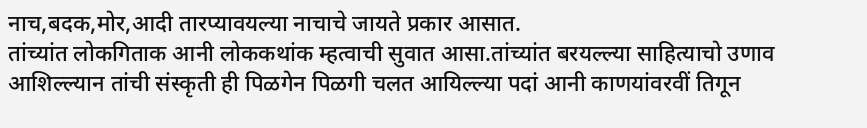नाच,बदक,मोर,आदी तारप्यावयल्या नाचाचे जायते प्रकार आसात.
तांच्यांत लोकगिताक आनी लोककथांक म्हत्वाची सुवात आसा.तांच्यांत बरयल्ल्या साहित्याचो उणाव आशिल्ल्यान तांची संस्कृती ही पिळगेन पिळगी चलत आयिल्ल्या पदां आनी काणयांवरवीं तिगून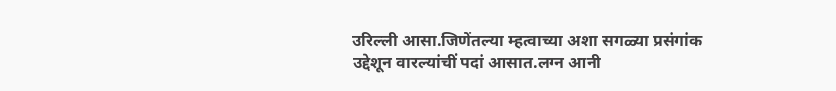उरिल्ली आसा.जिणेंतल्या म्हत्वाच्या अशा सगळ्या प्रसंगांक उद्देशून वारल्यांचीं पदां आसात.लग्न आनी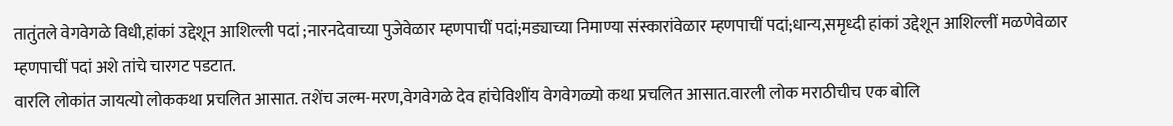तातुंतले वेगवेगळे विधी,हांकां उद्देशून आशिल्ली पदां ;नारनदेवाच्या पुजेवेळार म्हणपाचीं पदां;मड्याच्या निमाण्या संस्कारांवेळार म्हणपाचीं पदां;धान्य,समृध्दी हांकां उद्देशून आशिल्लीं मळणेवेळार म्हणपाचीं पदां अशे तांचे चारगट पडटात.
वारलि लोकांत जायत्यो लोककथा प्रचलित आसात. तशेंच जल्म-मरण,वेगवेगळे देव हांचेविशींय वेगवेगळ्यो कथा प्रचलित आसात.वारली लोक मराठीचीच एक बोलि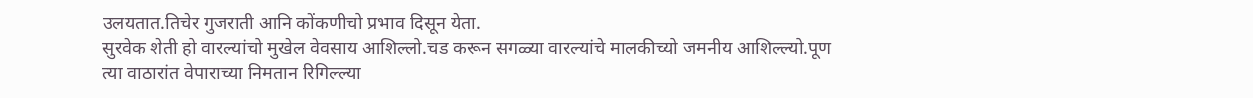उलयतात.तिचेर गुजराती आनि कोंकणीचो प्रभाव दिसून येता.
सुरवेक शेती हो वारल्यांचो मुखेल वेवसाय आशिल्लो.चड करून सगळ्या वारल्यांचे मालकीच्यो जमनीय आशिल्ल्यो.पूण त्या वाठारांत वेपाराच्या निमतान रिगिल्ल्या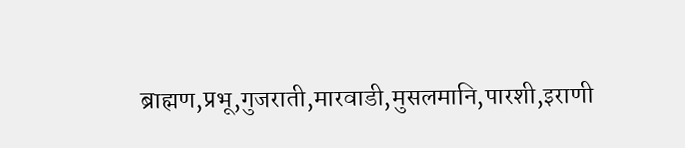ब्राह्मण,प्रभू,गुजराती,मारवाडी,मुसलमानि,पारशी,इराणी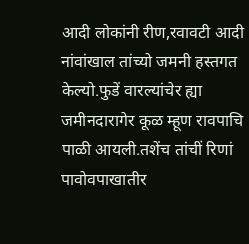आदी लोकांनी रीण,रवावटी आदी नांवांखाल तांच्यो जमनी हस्तगत केल्यो.फुडें वारल्यांचेर ह्या जमीनदारागेर कूळ म्हूण रावपाचि पाळी आयली.तशेंच तांचीं रिणां पावोवपाखातीर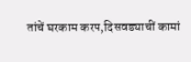तांचें घरकाम करप,दिसवड्याचीं कामां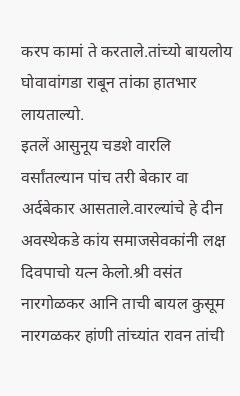करप कामां ते करताले.तांच्यो बायलोय घोवावांगडा राबून तांका हातभार लायताल्यो.
इतलें आसुनूय चडशे वारलि वर्सांतल्यान पांच तरी बेकार वा अर्दबेकार आसताले.वारल्यांचे हे दीन अवस्थेकडे कांय समाजसेवकांनी लक्ष दिवपाचो यत्न केलो.श्री वसंत नारगोळकर आनि ताची बायल कुसूम नारगळकर हांणी तांच्यांत रावन तांची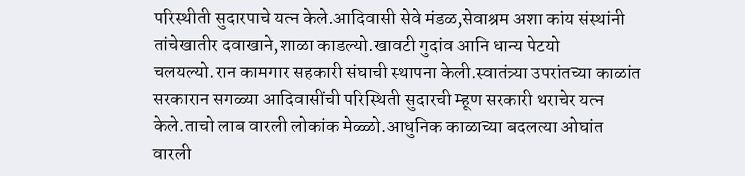परिस्थीती सुदारपाचे यत्न केले.आदिवासी सेवे मंडळ,सेवाश्रम अशा कांय संस्थांनी तांचेखातीर दवाखाने,शाळा काडल्यो.खावटी गुदांव आनि धान्य पेटयो चलयल्यो.रान कामगार सहकारी संघाची स्थापना केली.स्वातंत्र्या उपरांतच्या काळांत सरकारान सगळ्या आदिवासींची परिस्थिती सुदारची म्हूण सरकारी थराचेर यत्न केले.ताचो लाब वारली लोकांक मेळ्ळो.आधुनिक काळाच्या बदलत्या ओघांत वारली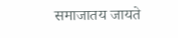समाजातय जायते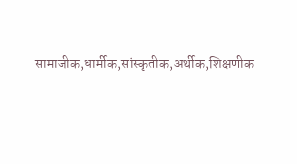सामाजीक,धार्मीक,सांस्कृतीक,अर्थीक,शिक्षणीक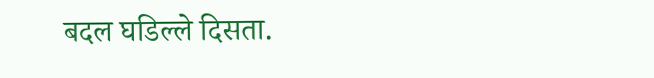बदल घडिल्ले दिसता.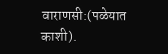वाराणसी:(पळेयात काशी).